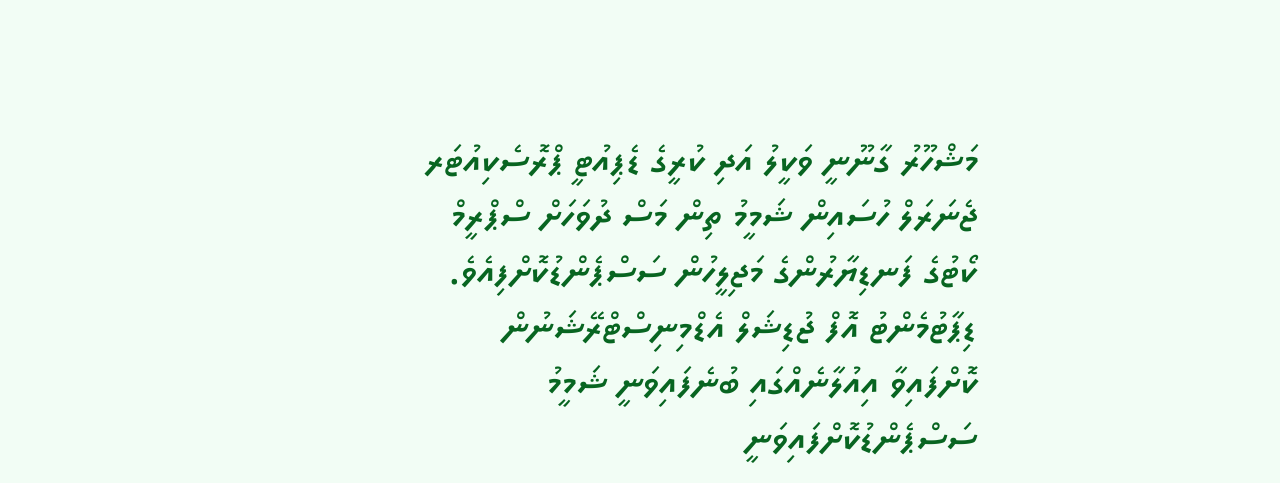މަޝްހޫރު ގާނޫނީ ވަކީލު އަދި ކުރީގެ ޑެޕިއުޓީ ޕްރޮސެކިއުޓަރ ޖެނަރަލް ހުސައިން ޝަމީމު ތިން މަސް ދުވަހަށް ސްޕްރީމް ކޯޓުގެ ފަނޑިޔާރުންގެ މަޖިލީހުން ސަސްޕެންޑުކޮށްފިއެވެ.
ޑިޕާޓުމެންޓު އޮފް ޖުޑިޝަލް އެޑްމިނިސްޓްރޭޝަނުން ކޮށްފައިވާ އިއުލާނެއްގައި ބުނެފައިވަނީ ޝަމީމު ސަސްޕެންޑުކޮށްފައިވަނީ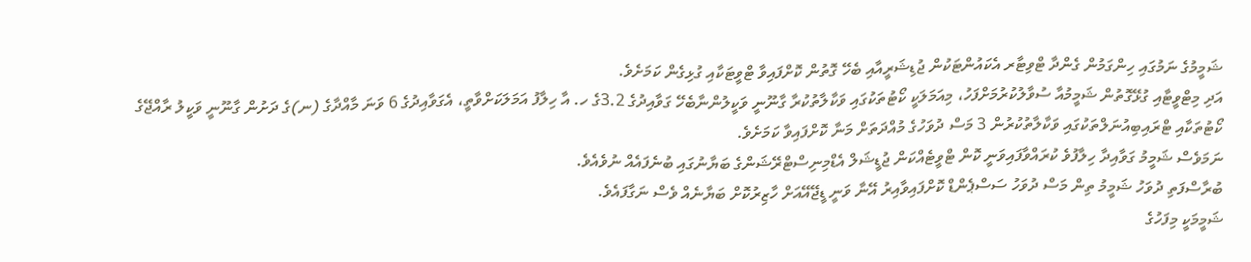ޝަމީމުގެ ނަމުގައި ހިންގަމުން ގެންދާ ޓްވިޓާރ އެކައުންޓަކުން ޖުޑިޝަރީއާއި ބެހޭ ގޮތުން ކޮށްފައިވާ ޓްވީޓަކާއި ގުޅިގެން ކަމަށެވެ.
އަދި މިޓްވީޓާއި ގުޅޭގޮތުން ޝަމީމުއާ ސުވާލުކުރުމަށްފަހު، މިއަމަލަކީ ކޯޓުތަކުގައި ވަކާލާތުކުރާ ގާނޫނީ ވަކީލުންނާބެހޭ ގަވާއިދުގެ 3.2ގެ ހ. އާ ހިލާފު އަމަލަކަށްވާތީ، އެގަވާއިދުގެ 6 ވަނަ މާއްދާގެ (ނ)ގެ ދަށުން ގާނޫނީ ވަކީލު ރާއްޖޭގެ ކޯޓުތަކާއި ޓްރައިބިއުނަލްތަކުގައި ވަކާލާތުކުރުން 3 މަސް ދުވަހުގެ މުއްދަތަށް މަނާ ކޮށްފައިވާ ކަމަށެވެ.
ނަމަވެސް ޝަމީމު ގަވާއިދާ ހިލާފުވެ ކުރައްވާފައިވަނީ ކޮން ޓްވީޓެއްކަން ޖުޑީޝަލް އެޑްމިނިސްޓްރޭޝަންގެ ބަޔާނުގައި ބުނެފައެއް ނުވެއެވެ.
ބުރާސްފަތި ދުވަހު ޝަމީމު ތިން މަސް ދުވަހު ސަސްޕެންޑް ކޮށްފައިވާއިރު އޭނާ ވަނީ ޑީޖޭއޭއަށް ހާޒިރުކޮށް ބަޔާނެއް ވެސް ނަގާފައެވެ.
ޝަމީމަކީ މިފަހުގެ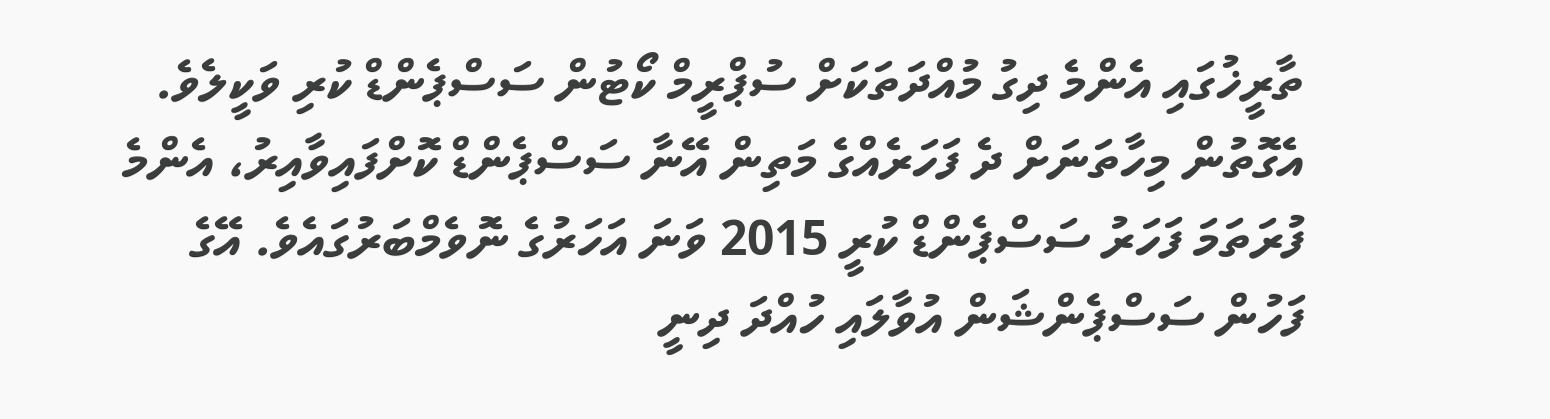ތާރީޚުގައި އެންމެ ދިގު މުއްދަތަކަށް ސުޕްރީމް ކޯޓުން ސަސްޕެންޑް ކުރި ވަކީލެވެ. އެގޮތުން މިހާތަނަށް ދެ ފަހަރެއްގެ މަތިން އޭނާ ސަސްޕެންޑް ކޮށްފައިވާއިރު، އެންމެ ފުރަތަމަ ފަހަރު ސަސްޕެންޑް ކުރީ 2015 ވަނަ އަހަރުގެ ނޮވެމްބަރުގައެވެ. އޭގެ ފަހުން ސަސްޕެންޝަން އުވާލައި ހުއްދަ ދިނީ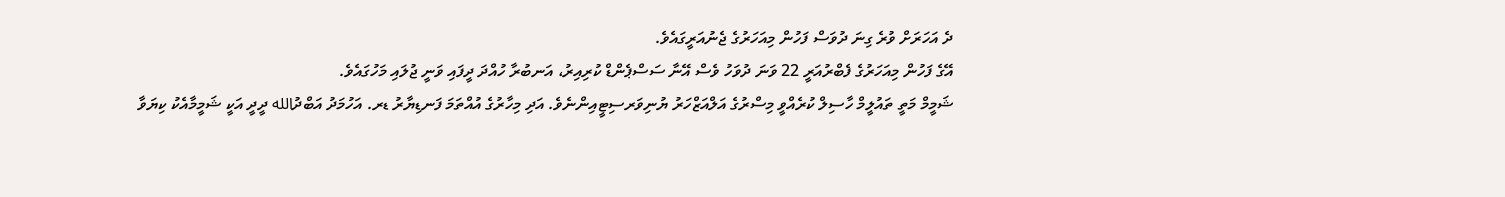ދެ އަހަރަށް ވުރެ ގިނަ ދުވަސް ފަހުން މިއަހަރުގެ ޖެނުއަރީގައެވެ.
އޭގެ ފަހުން މިއަހަރުގެ ފެބްރުއަރީ 22 ވަނަ ދުވަހު ވެސް އޭނާ ސަސްޕެންޑް ކުރިއިރު، އަނބުރާ ހުއްދަ ދީފައި ވަނީ ޖުލައި މަހުގައެވެ.
ޝަމީމް މަތީ ތައުލީމް ހާސިލް ކުރެއްވީ މިސްރުގެ އަލްއަޒްހަރު ޔުނިވަރސިޓީއިންނެވެ. އަދި މިހާރުގެ އުއްތަމަ ފަނޑިޔާރު ޑރ. އަހުމަދު އަބްދުالله ދީދީ އަކީ ޝަމީމާއެކު ކިޔަވާ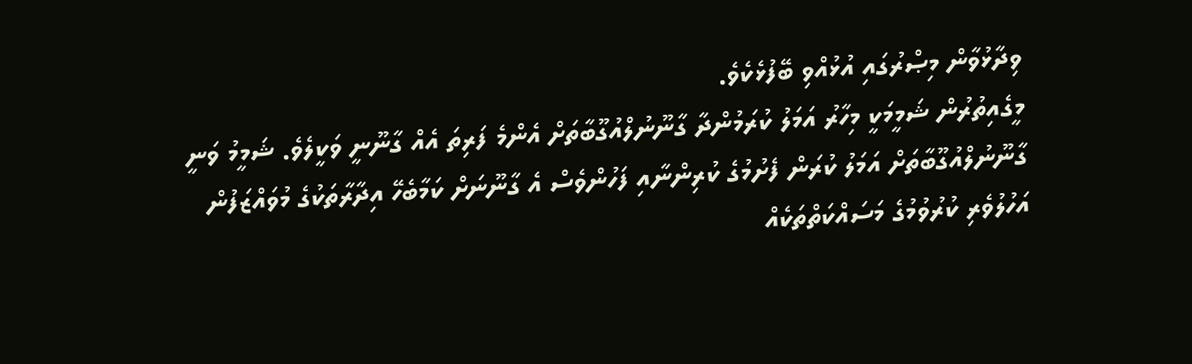ވިދާޅުވާން މިޞްރުގައި އުޅުއްވި ބޭފުޅެކެވެ.
މީގެއިތުރުން ޝަމީމަކީ މިހާރު އަމަލު ކުރަމުންދާ ގާނޫނުލްއުގޫބާތަށް އެންމެ ފަރިތަ އެއް ގާނޫނީ ވަކީލެވެ. ޝަމީމު ވަނީ ގާނޫނުލްއުގޫބާތަށް އަމަލު ކުރަން ފެށުމުގެ ކުރިންނާއި ފަހުންވެސް އެ ގާނޫނަށް ކަމާބެހޭ އިދާރާތަކުގެ މުވައްޒަފުން އަހުލުވެރި ކުރުވުމުގެ މަސައްކަތްތަކެއް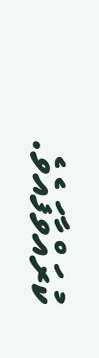ކުރައްވާފައެވެ.